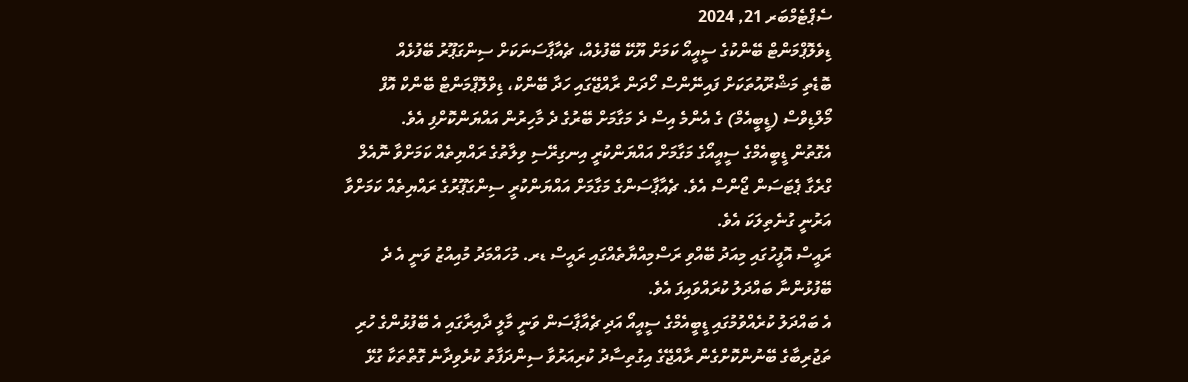ސެޕްޓެމްބަރ 21, 2024
ޑިވެލޮޕްމަންޓް ބޭންކުގެ ސީއީއޯ ކަމަށް ޔޫކޭ ބޭފުޅެއް، ޗެއާޕާސަނަކަށް ސިންގަޕޫރު ބޭފުޅެއް
ބޮޑެތި މަޝްރޫއުތަކަށް ފައިނޭންސް ހޯދަން ރާއްޖޭގައި ހަދާ ބޭންކް، ޑިވްލޮޕްމަންޓް ބޭންކް އޮފް މޯލްޑިވްސް (ޑީބީއެމް) ގެ އެންމެ އިސް ދެ މަގާމަށް ބޭރުގެ ދެ މާހިރުން އައްޔަންކޮށްފި އެވެ.
އެގޮތުން ޑީބީއެމްގެ ސީއީއޯގެ މަގާމަށް އައްޔަންކުރީ އިނގިރޭސި ވިލާތުގެ ރައްޔިތެއް ކަމަށްވާ ނޮއެލް ގްރެގާ ޕެޓަސަން ޖޯންސް އެވެ. ޗެއާޕާސަންގެ މަގާމަށް އައްޔަންކުރީ ސިންގަޕޫރުގެ ރައްޔިތެއް ކަމަށްވާ އަރުނީ ގުނެތިލަކަ އެވެ.
ރައީސް އޮފީހުގައި މިއަދު ބޭއްވި ރަސްމިއްޔާތެއްގައި ރައީސް ޑރ. މުހައްމަދު މުއިއްޒު ވަނީ އެ ދެ ބޭފުޅުންނާ ބައްދަލު ކުރައްވައިފަ އެވެ.
އެ ބައްދަލު ކުރެއްވުމުގައި ޑީބީއެމްގެ ސީއީއޯ އަދި ޗެއާޕާސަން ވަނީ މާލީ ދާއިރާގައި އެ ބޭފުޅުންގެ ހުރި ތަޖުރިބާގެ ބޭނުންކޮށްގެން ރާއްޖޭގެ އިގުތިސާދު ކުރިއަރުވާ ސިންދަފާތު ކުރެވިދާނެ ގޮތްތަކާ ގުޅޭ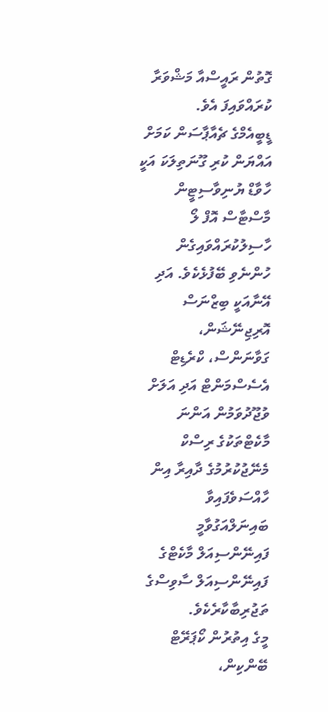ގޮތުން ރައީސްއާ މަޝްވަރާ ކުރައްވައިފަ އެވެ.
ޑީބީއެމްގެ ޗެއާޕާސަން ކަމަށް އައްޔަން ކުރި ގޫނަތިލަކަ އަކީ ހާވާޑް ޔުނިވާސިޓީން މާސްޓާސް އޮފް ލޯ ހާސިލުކުރައްވައިގެން ހުންނެވި ބޭފުޅެކެވެ. އަދި އޭނާއަކީ ބިޒްނަސް އޮރިޖިނޭޝަން، ގަވާނަންސް، ކްރެޑިޓް އެސެސްމަންޓް އަދި އަލަށް ވުޖޫދުވަމުން އަންނަ މާކެޓްތަކުގެ ރިސްކް މެނޭޖުކުރުމުގެ ދާއިރާ އިން ހާއްސަވެފައިވާ ބައިނަލްއަގުވާމީ ފައިނޭންސިއަލް މާކެޓްގެ ފައިނޭންސިއަލް ސާވިސްގެ ތަޖުރިބާކާރެކެވެ.
މީގެ އިތުރުން ކޯޕަރޭޓް ބޭންކިން،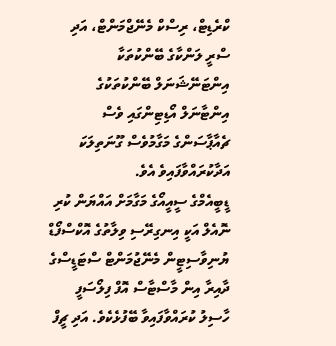ކްރެޑިޓް، ރިސްކް މެނޭޖްމަންޓް، އަދި ސްރީ ލަންކާގެ ބޭންކުތަކާ އިންޓަނޭޝަނަލް ބޭންކުތަކުގެ އިންޓާނަލް އޯޑިޓިންގައި ވެސް ޗެއާޕާސަންގެ މަގާމުވެސް ގޫނަތިލަކަ އަދާކުރައްވާފައިވެ އެވެ.
ޑީބީއެމްގެ ސީއީއޯގެ މަގާމަށް އައްޔަން ކުރި ނޮއެލް އަކީ އިނގިރޭސި ވިލާތުގެ އޮކްސްފޯޑް ޔުނިވާސިޓީން މެނޭޖުމަންޓް ސްޓަޑީސްގެ ދާއިރާ އިން މާސްޓާސް އޮފް ފިލޯސަފީ ހާސިލު ކުރައްވާފައިވާ ބޭފުޅެކެވެ. އަދި ޗީފް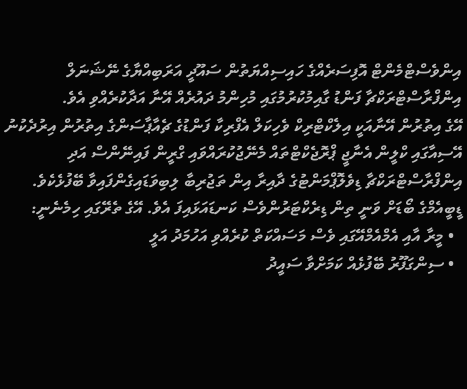އިންވެސްޓްމެންޓް އޮފިސަރެއްގެ ހައިސިއްޔަތުން ސައޫދީ އަރަބިއްޔާގެ ނޭޝަނަލް އިންފްރާސްޓްރަކްޗާ ފަންޑު ގާއިމުކުރުމުގައި މުހިންމު ދައުރެއް އޭނާ އަދާކުރެއްވި އެވެ.
އޭގެ އިތުރުން އޭނާއަކީ އިލެކްޓްރިކް ވެހިކަލް އެފްރިކާ ފަންޑުގެ ޗެއާޕާސަންގެ އިތުރުން އިރުދެކުނު އޭސިއާގައި ކްލީން އެނާޖީ ޕްރޮޖެކްޓްތައް މެނޭޖުކުރައްވައި ގްރީން ފައިނޭންސް އަދި އިންފްރާސްޓްރަކްޗާ ޑިވެލޮޕްމަންޓުގެ ދާއިރާ އިން ތަޖުރިބާ ލިބިވަޑައިގެންފައިވާ ބޭފުޅެކެވެ.
ޑީބީއެމްގެ ބޯޑަށް ވަނީ ތިން ޑިރެކްޓަރުންވެސް ކަނޑައަޅައިފަ އެވެ. އޭގެ ތެރޭގައި ހިމެނެނީ:
  • މީރާ އާއި އެމްއެމްއޭގައި ވެސް މަސައްކަތް ކުރެއްވި އަހުމަދު އަލީ
  • ސިންގަފޫރު ބޭފުޅެއް ކަމަށްވާ ސައީދު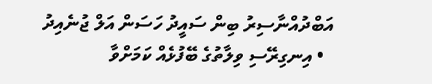އަބްދުއްނާސިރު ބިން ސައީދު ހަސަން އަލް ޖުނެއިދު
  • އިނގިރޭސި ވިލާތުގެ ބޭފުޅެއް ކަމަށްވާ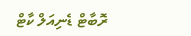ރޮބާޓް ޑެނިއަލް ކާޓް